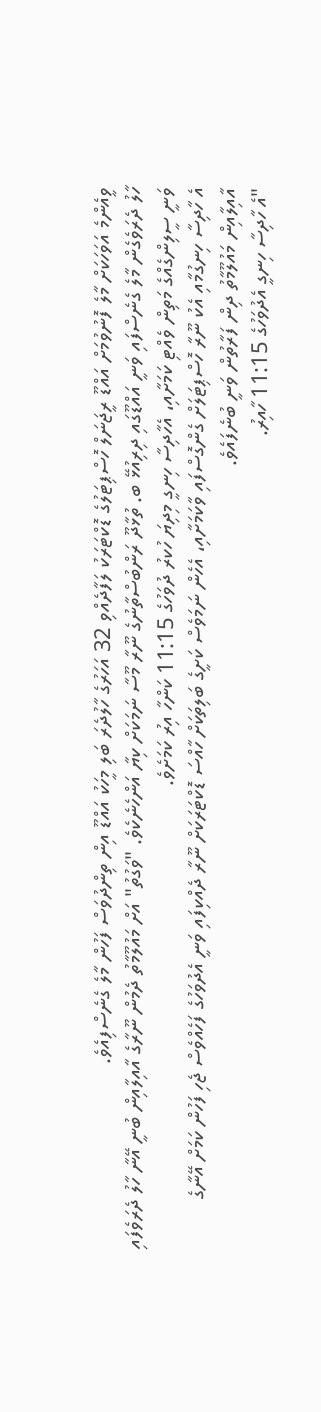ވީއެންމެ އަވަހަކަށް މާލެ ފޮނުވުމަށް އައްޑޫ ރީޖަނަލް ހޮސްޕިޓަލުގެ ޑޮކްޓަރަކު ލަފާދެއްވި 32 އަހަރުގެ ހާލުދެރަ ބަލި މީހަކު އައްޑޫ އިން ތިންދުވަސް ފަހުން މާލެ ގެނެސްފިއެވެ.
ހާލު ދެރަވެގެން މާލެ ގެނެސްފައި ވަނީ އައްޑޫގައި ދިރިއުޅޭ ބ. ތުޅާދޫ ރަންބުސްތާނުގެ ނޫރާ މޫސާ ނަމަކަށް ކިޔާ އަންހެނެކެވެ. "ވަގުތު" އަށް މައުލޫމާތު ދެމުން ނޫރާގެ އާއިލާއިން ބުނީ އޭނާ ހާލު ދެރަވެފައި ވަނީ ސީލިންގެއްގެ މަތިން ވެއްޓި ކަމަށާއި، އެހާދިސާ ހިނގީ މިދިޔަ ހުކރު ދުވަހުގެ 11:15 ކަންހާ އިރު ކަމަށެވެ.
އެ ހާދިސާ ހިނގުމާއި އެކު ނޫރާ ހޮސްޕިޓަލަށް ގެންގޮސްފައި ވާކަމަށާއި، އެހެން ނަމަވެސް ކަށީގެ ބަލިތަކަށް ހާއްސަ ޑޮކްޓަރަކަށް ނޫރާ ދެއްކިފައި ވަނީ އެދުވަހުގެ ފަހެއްވެސް ޖެހި ފަހުން ކަމަށް އޭނާގެ އާއިލާއިން މައުލޫމާތު ދިން ފަރާތުން ވަނީ ބުނެފައެވެ.
"އެ ހާދިސާ ހިނގީ އެދުވަހުގެ 11:15 ހާއިރު.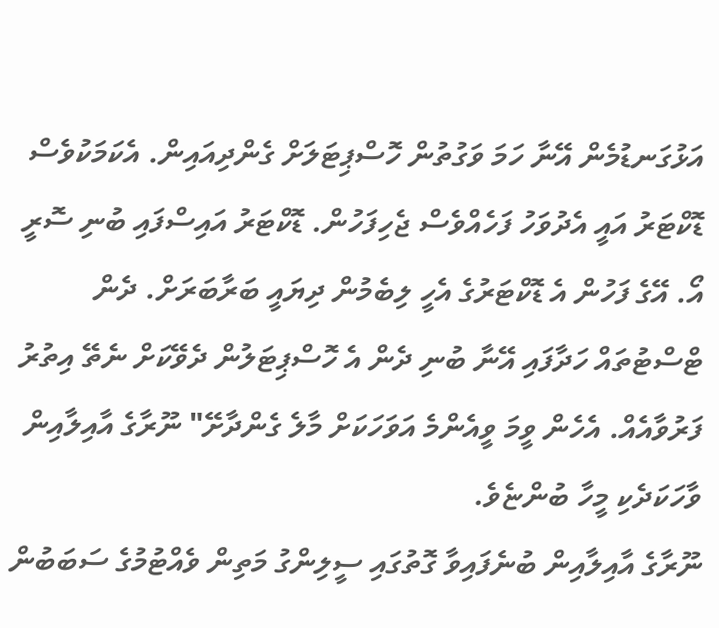އަޅުގަނޑުމެން އޭނާ ހަމަ ވަގުތުން ހޮސްޕިޓަލަށް ގެންދިއައިން. އެކަމަކުވެސް ޑޮކްޓަރު އައީ އެދުވަހު ފަހެއްވެސް ޖެހިފަހުން. ޑޮކްޓަރު އައިސްފައި ބުނި ސޮރީ އޯ. އޭގެ ފަހުން އެ ޑޮކްޓަރުގެ އެހީ ލިބެމުން ދިޔައީ ބަރާބަރަށް. ދެން ޓްސްޓުތައް ހަދާފައި އޭނާ ބުނި ދެން އެ ހޮސްޕިޓަލުން ދެވޭކަށް ނެތޭ އިތުރު ފަރުވާއެއް. އެހެން ވީމަ ވީއެންމެ އަވަހަކަށް މާލެ ގެންދާށޭ" ނޫރާގެ އާއިލާއިން ވާހަކަދެކި މީހާ ބުންޏެވެ.
ނޫރާގެ އާއިލާއިން ބުނެފައިވާ ގޮތުގައި ސީލިންގު މަތިން ވެއްޓުމުގެ ސަބަބުން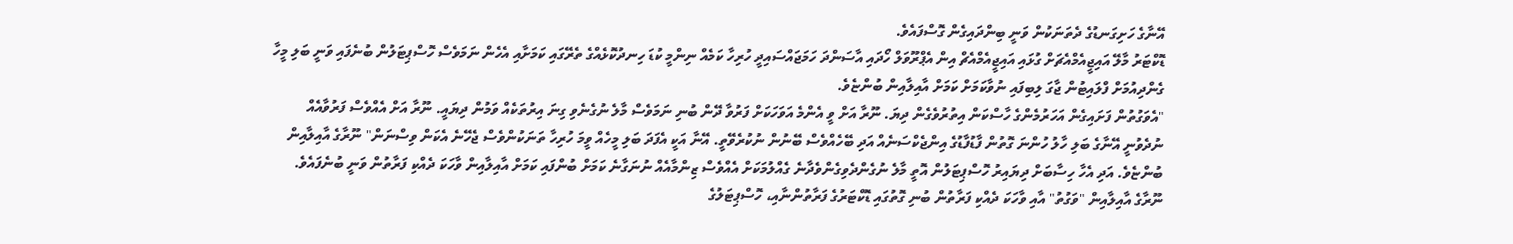އޭނާގެ ހަށިގަނޑުގެ ދެތަނަކުން ވަނީ ބިންދައިގެން ގޮސްފައެވެ.
ޑޮކްޓަރު މާލޭ އައިޖީއެމްއެޗަށް ގުޅައި އައިޖީއެމްއެޗް އިން އެޕްރޫވަލް ހޯދައި އާސަންދަ ހަމަޖައްސައިދީ ހުރިހާ ކަމެއް ނިންމީ ކުޑަ ހިނދުކޮޅެއްގެ ތެރޭގައި ކަމަށާއި އެހެން ނަމަވެސް ހޮސްޕިޓަލުން ބުނެފައި ވަނީ ބަލި މީހާ ގެންދިއުމަށް ފްލައިޓުން ޖާގަ ލިބިފައި ނުވާކަމަށް ކަމަށް އާއިލާއިން ބުންޏެވެ.
"އެވަގުތުން ފަށައިގެން އަހަރުމެންގެ ހާސްކަން އިތުރުވެގެން ދިޔަ. ނޫރާ އަށް ވީ އެންމެ އަވަހަކަށް ފަރުވާ ދޭން ބުނި ނަމަވެސް މާލެ ނުގެނެވި ގިނަ އިރުތަކެއް ވަމުން ދިޔައީ. ނޫރާ އަށް އެއްވެސް ފަރުވާއެއް ނުދެވުނީ އޭނާގެ ބަލި ހާލު ހުންނަ ގޮތުން ފާޑުފާޑުގެ އިންޖެކްސަނެއް އަދި ބޭހެއްވެސް ބޭނުން ނުކުރެވޭތީ. އޭނާ އަކީ އެފަދަ ބަލި މީހެއް ވީމަ ހުރިހާ ތަނަކުންވެސް ޖެހޭނެ އެކަން ވިސްނަން" ނޫރާގެ އާއިލާއިން ބުންޏެވެ. އަދި އެހާ ހިސާބަށް ދިޔައިރު ހޮސްޕިޓަލުން އޮތީ މާލެ ނުގެންދެވިގެންވެދާނެ ގެއްލުމަކަށް އެއްވެސް ޒިންމާއެއް ނުނަގާނެ ކަމަށް ބުންފައި ކަމަށް އާއިލާއިން ވާހަކަ ދެއްކި ފަރާތުން ވަނީ ބުނެފައެވެ.
ނޫރާގެ އާއިލާއިން "ވަގުތު" އާއި ވާހަކަ ދެއްކި ފަރާތުން ބުނި ގޮތުގައި ޑޮކްޓަރުގެ ފަރާތުންނާއި، ހޮސްޕިޓަލުގެ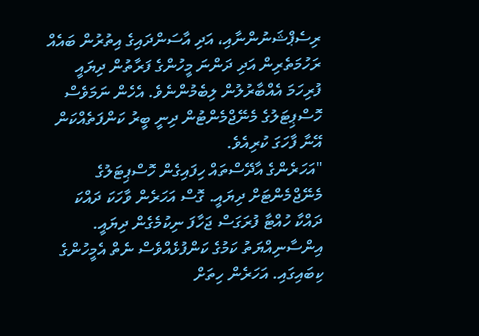ރިސެޕްޝަނުންނާއި، އަދި އާސަންދައިގެ އިތުރުން ބައެއް ރަހުމަތެރިން އަދި ދަންނަ މީހުންގެ ފަރާތުން ދިޔައީ ފުރިހަމަ އެއްބާރުލުން ލިބެމުންނެވެ. އެހެން ނަމަވެސް ހޮސްޕިޓަލުގެ މެނޭޖްމެންޓުން ދިނީ ބީރު ކަންފަތެއްކަން އޭނާ ފާހަގަ ކުރިއެވެ.
"އަހަރެންގެ އާދޭސްތައް ހިފައިގެން ހޮސްޕިޓަލުގެ މެނޭޖްމެންޓަށް ދިޔައީ. ގޮސް އަހަރެން ވާހަކަ ދައްކަ ދައްކާ ހުއްޓާ ފުރަގަސް ޖަހާފަ ނިކުމެގެން ދިޔައީ. އިންސާނިއްޔަތު ކަމުގެ ކަންފުޅެއްވެސް ނެތް އެމީހުންގެ ކިބައިގައި. އަހަރެން ހިތަށް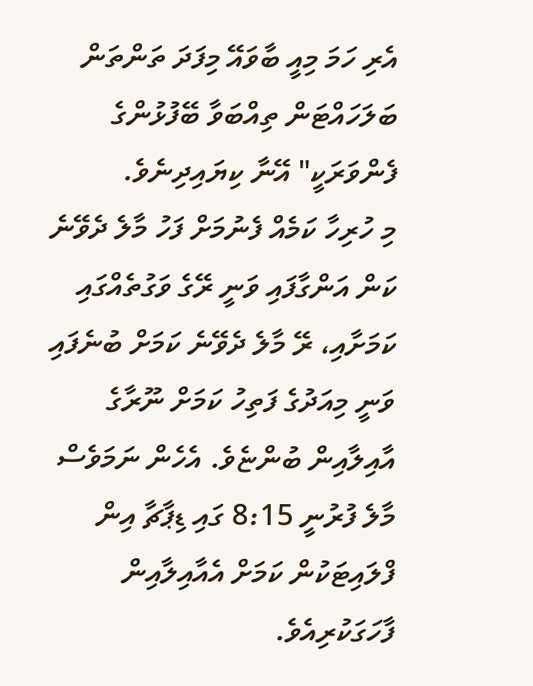އެރި ހަމަ މިއީ ބާވައޭ މިފަދަ ތަންތަން ބަލަހައްޓަން ތިއްބަވާ ބޭފުޅުންގެ ފެންވަރަކީ" އޭނާ ކިޔައިދިނެވެ.
މި ހުރިހާ ކަމެއް ފެނުމަށް ފަހު މާލެ ދެވޭނެ ކަން އަންގާފައި ވަނީ ރޭގެ ވަގުތެއްގައި ކަމަށާއި، ރޭ މާލެ ދެވޭނެ ކަމަށް ބުނެފައި ވަނީ މިއަދުގެ ފަތިހު ކަމަށް ނޫރާގެ އާއިލާއިން ބުންޏެވެ. އެހެން ނަމަވެސް މާލެ ފުރުނީ 8:15 ގައި ޑިޕާޗާ އިން ފްލައިޓަކުން ކަމަށް އެއާއިލާއިން ފާހަގަކުރިއެވެ.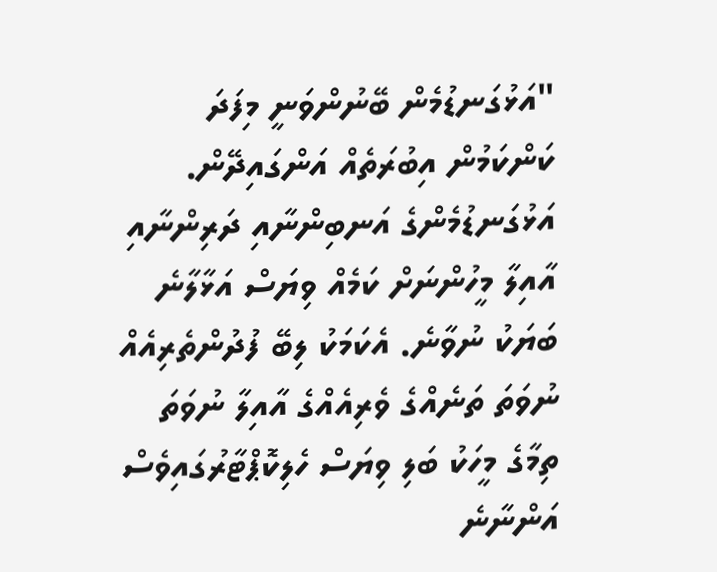"އަޅުގަނޑުމެން ބޭނުންވަނީ މިފަދަ ކަންކަމުން އިބުރަތެއް އަންގައިދޭން. އަޅުގަނޑުމެންގެ އަނބިންނާއި ދަރިންނާއި އާއިލާ މީހުންނަށް ކަމެއް ވިޔަސް އަޅާލާނެ ބަޔަކު ނުވާނެ. އެކަމަކު ލިބޭ ފުދުންތެރިއެއް ނުވަތަ ތަނެއްގެ ވެރިއެއްގެ އާއިލާ ނުވަތަ ތިމާގެ މީހަކު ބަލި ވިޔަސް ހެލިކޮޕްޓާރުގައިވެސް އަންނާނެ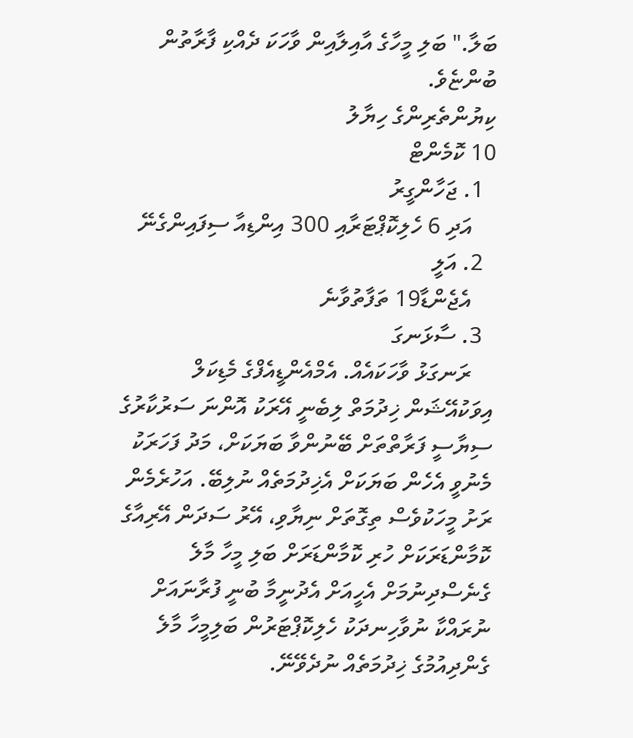ބަލާ." ބަލި މީހާގެ އާއިލާއިން ވާހަކަ ދެއްކި ފާރާތުން ބުންޏެވެ.
ކިޔުންތެރިންގެ ހިޔާލު
10 ކޮމެންޓް
  1. ޖަހާންގީރު
    އަދި 6 ހެލިކޮޕްޓަރާއި 300 އިންޑިއާ ސިފައިންގެނޭ
  2. އަލީ
    އެޖެންޑާ19 ތަފާތުވާނެ
  3. ސާޅަނގަ
    ރަނގަޅު ވާހަކައެއް. އެމްއެންޑީއެފްގެ މެޑިކަލް އިވަކުއޭޝަން ޚިދުމަތް ލިބެނީ އޭރަކު އޮންނަ ސަރުކާރުގެ ސިޔާސީ ފަރާތްތަށް ބޭނުންވާ ބަޔަކަށް، މަދު ފަހަރަކު މެނުވީ އެހެން ބަޔަކަށް އެޚިދުމަތެއް ނުލިބޭ. އަހުރެމެން ރަށު މީހަކުވެސް ތިގޮތަށް ނިޔާވި، އޭރު ސަދަން އޭރިއާގެ ކޮމާންޑަރަކަށް ހުރި ކޮމާންޑަރަށް ބަލި މީހާ މާލެ ގެނެސްދިނުމަށް އެހީއަށް އެދުނީމާ ބުނީ ފުރާނައަށް ނުރައްކާ ނުވާހިނދަކު ހެލިކޮޕްޓަރުން ބަލިމީހާ މާލެ ގެންދިއުމުގެ ޚިދުމަތެއް ނުދެވޭނޭ.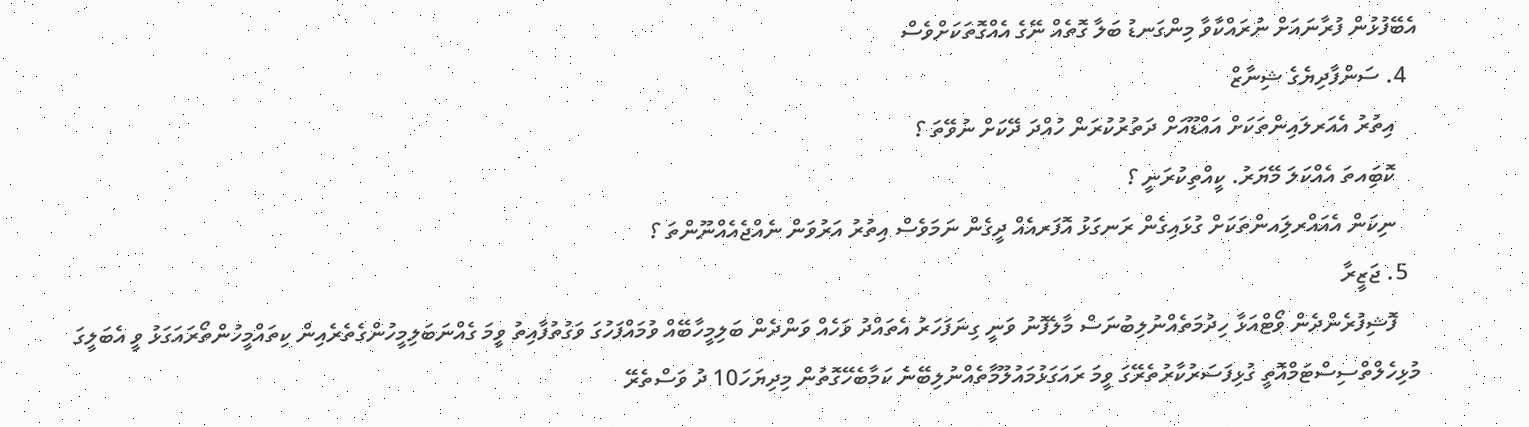އެބޭފުޅުން ފުރާނައަށް ނުރައްކާވާ މިންގަނޑު ބަލާ ގޮތެއް ނޭގެ އެއްގޮތަކަށްވެސް
  4. ސަންފާދިޔެގެ ޝިނާޒް
    އިތުރު އެއަރލައިންތަކަށް އައްޑޫއަށް ދަތުރުކުރަން ހުއްދަ ދޭކަށް ނުވޭތަ ؟
    ކޮބަިއތަ އެއްކަލަ މޭޔަރު. ކީއްތިކުރަނީ ؟
    ނިކަން އެއައްރލަިއންތަކަށް ގުޅައިގެން ރަނގަޅު އޮފަރއެއް ދީގެން ނަމަވެސް އިތުރު އަރުވަން ނެއްޖެއެއްނޫންތަ ؟
  5. ޖަޒީރާ
    ފޮޝިފުރެންދެން ވޯޓްއަޅާ ހިދުމަތެއްނުލިބުނަސް މާލެފޮނު ވަނީ ގިނަފަހަރު އެތައްދު ވަހެއް ވަންދެން ބަލިމީހާބޭއް ވުމައްފަހުގަ ވަގުތުފާއިތު ވީމަ ގެއްނަބަލިމީހުންގެތެރެއިން ކިތައްމީހުންތޯރައަގަޅު ވީ އެބަލީގަ މުޅިހެލްތްސިސްޓަމްއޮތީ ގުޅިފަސަރުކާރުތެރޭގަ ވީމަ ރައަގަޅުމައުލޫމާތެއްނުލިބޭނެ ކަމާބެހޭގޮތުން މިދިޔަހަ10 ދު ވަސްތެރޭ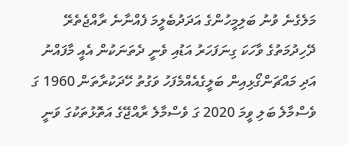މަލެގެނެ ވުނު ބަލިމީހުންގެ އަދަދުބެލީމަ ފެއްނާނެ ރާއްޖެތެރޭ ދޭހިދުމަތުގެ ވާހަކަ ގިނަފަހަރު އަޑުއި ވެނީ ދެތަނަކުން އެއީ މާފައްނު އަދި މައްޗަންގޯޅިއިން ބަލީގެއެއްމެފަހު ވަގުތު ހޭދަކުރާތަން 1960 ގަ ވެސްމާލެ ބަލި ވީމަ 2020 ގަ ވެސްމާލެ ރާއްޖޭގެ އަތޮޅުތަކުގަ ވަނީ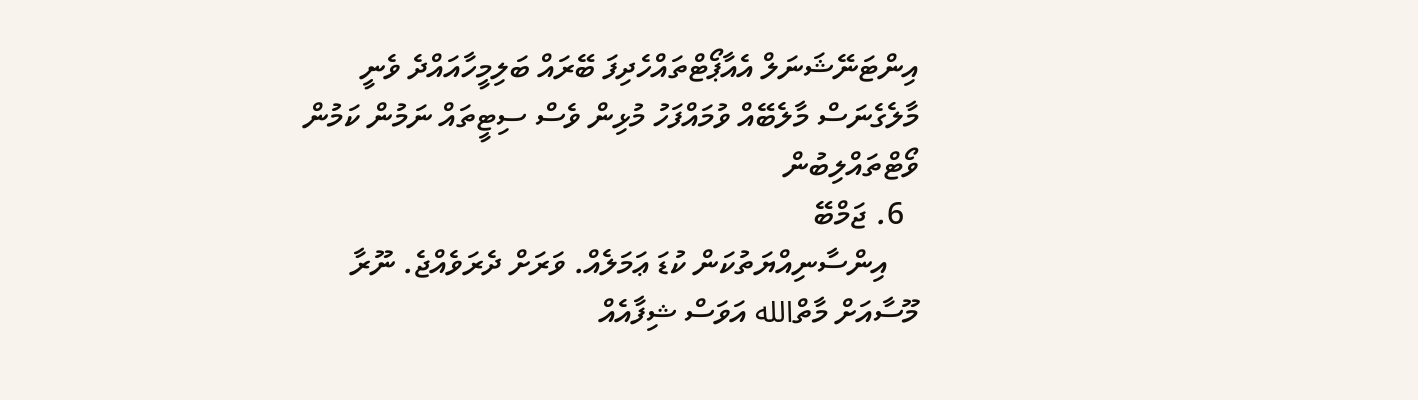އިންޓަނޭޝަނަލް އެއާޕޯޓްތައްހެދިފަ ބޭރައް ބަލިމީހާއައްދެ ވެނީ މާލެގެނަސް މާލެބޭއް ވުމައްފަހު މުޅިން ވެސް ސިޓީތައް ނަމުން ކަމުން ވޯޓްތައްލިބުން
  6. ޖަމްބޭ
    އިންސާނިއްޔަތުކަން ކުޑަ ޢަމަލެއް. ވަރަށް ދެރަވެއްޖެ. ނޫރާ މޫސާއަށް މާތްالله އަވަސް ޝިފާއެއް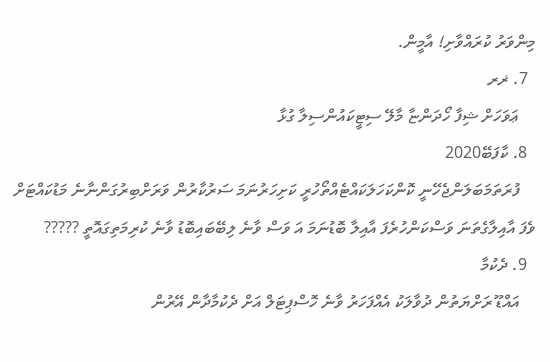މިންވަރު ކުރައްވާށި! އާމީން.
  7. ޜރ
    ޢަވަހަށް ޝިފާ ހޯދަންޏާ މާލޭ ސިޓީކައުންސިލާ ގުޅާ
  8. ކާފަބޭ2020
    ފުރަތަމަބަލަންޖެހޭނީ ކޮންކަހަލަކައްޓެއްތޯހުރީ ކަށިހަރުނަމަ ސަރުކާރުން ވަރަށްބިރުގަންނާނެ މަޑުކައްޓަށް ވެފަ އާއިލާގެތަނަ ވަސްކަންހުރެފަ އާއިލާ ބޮޑުނަމަ އަ ވަސް ވާނެ ލިބޭބައިބޮޑު ވާނެ ކުރިމަތިގައޮތީ ?????
  9. ދެކުމާ
    އައްޑޫ ރަށްޔަތުން ދުވާލަކު އެއްފަހަރު ވާނެ ހޮސްޕިޓަލް އަށް ދެކުމާދާން އޭރުން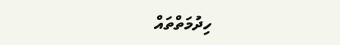ހިދުމަތްތައް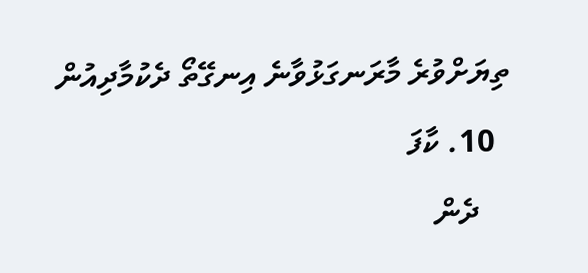ތިޔަށްވުރެ މާރަނގަޅުވާނެ އިނގޭތޯ ދެކުމާދިއުން
  10. ކާފަ
    ދެން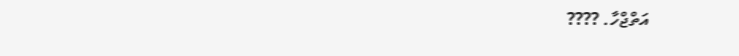އަތްޖްހާ. ????